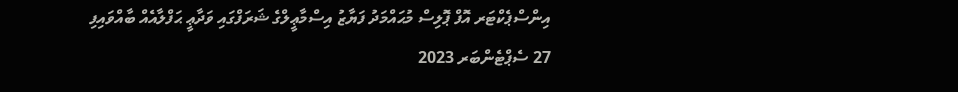އިންސްޕެކްޓަރ އޮފް ޕޮލިސް މުޙައްމަދު ފަޔާޒު އިސްމާޢީލްގެ ޝަރަފްގައި ވަދާޢީ ޙަފްލާއެއް ބާއްވައިފި
27 ސެޕްޓެންބަރ 2023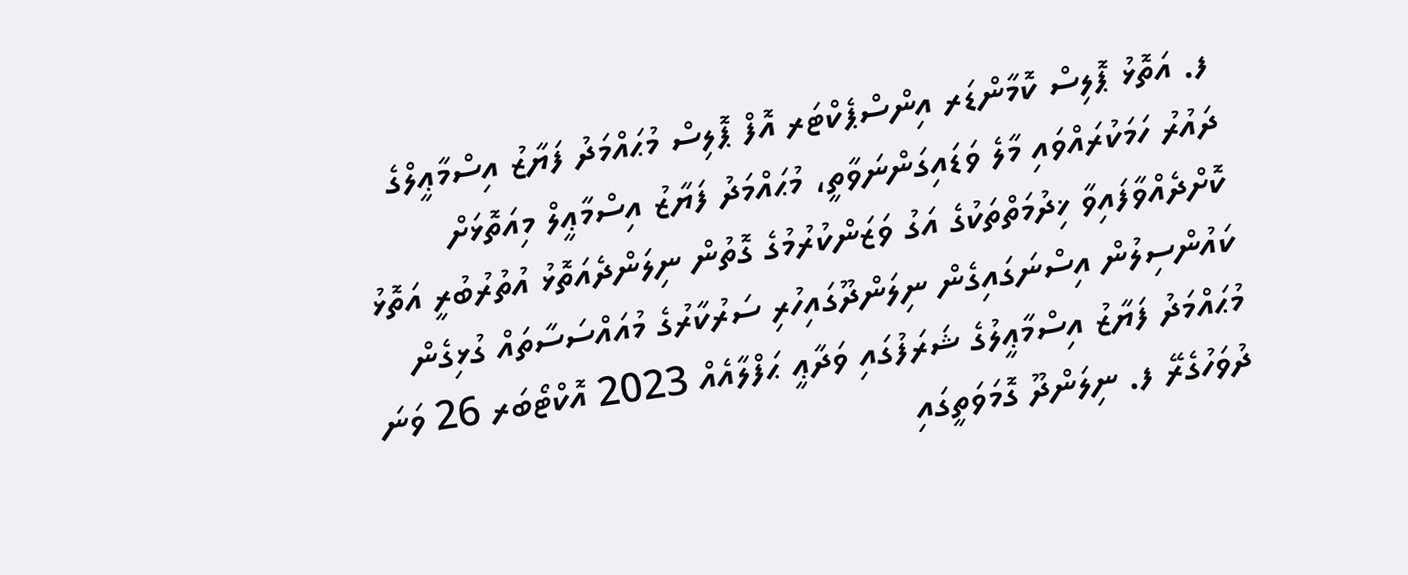ފ. އަތޮޅު ޕޮލިސް ކޮމާންޑަރ އިންސްޕެކްޓަރ އޮފް ޕޮލިސް މުޙައްމަދު ފަޔާޒު އިސްމާޢީލްގެ ދައުރު ހަމަކުރައްވައި މާލެ ވަޑައިގަންނަވާތީ، މުޙައްމަދު ފަޔާޒު އިސްމާޢީލް މިއަތޮޅަށް ކޮށްދެއްވާފައިވާ ޚިދުމަތްތަކުގެ އަގު ވަޒަންކުރުމުގެ ގޮތުން ނިލަންދެއަތޮޅު އުތުރުބުރީ އަތޮޅު ކައުންސިލުން އިސްނަގައިގެން ނިލަންދޫގައިހުރި ސަރުކާރުގެ މުއައްސަސާތައް ގުޅިގެން މުޙައްމަދު ފަޔާޒު އިސްމާޢީލުގެ ޝަރަފުގައި ވަދާޢީ ޙަފްލާއެއް 2023 އޮކްޓޯބަރ 26 ވަނަ ދުވަހުގެރޭ ފ. ނިލަންދޫ ގޮމަވަތީގައި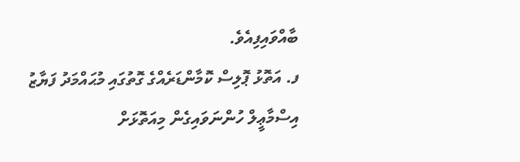ބާއްވައިފިއެވެ.
ފ. އަތޮޅު ޕޮލިސް ކޮމާންޑަރެއްގެ ގޮތުގައި މުޙައްމަދު ފަޔާޒު އިސްމާޢީލް ހުންނަވައިގެން މިއަތޮޅަށް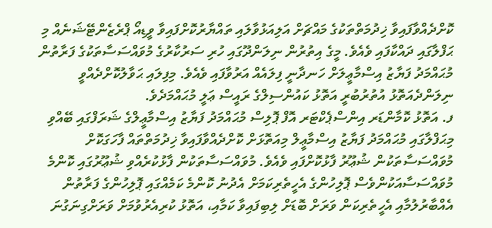ކޮށްދެއްވާފައިވާ ޚިދުމަތްތަކުގެ މައްޗަށް އަލިއަޅުވާލައި ތައްޔާރުކޮށްފައިވާ ވީޑިއޯ ޕްރެޒެންޓޭޝަނެއް މި ޙަފްލާގައި ދައްކާފައި ވެއެވެ. މީގެ އިތުރުން ނިލަންދޫގައި ހުރި ސަރުކާރުގެ މުވައްސަސާތަކުގެ ފަރާތުން މުޙައްމަދު ފަޔާޒު އިސްމާޢީލަށް ހަނދާނީ ފިލައެއް އަރުވާފައި ވެއެވެ. މިފިލައި ޙަވާލުކޮށްދެއްވީ ނިލަންދެއަތޮޅު އުތުރުބުރީ އަތޮޅު ކައުންސިލްގެ ރައީސް ޢަލީ މުޙައްމަދެވެ.
ފ. އަތޮޅު ކޮމާންޑަރ އިންސްޕެކްޓަރ އޮފް ޕޮލިސް މުޙައްމަދު ފަޔާޒު އިސްމާޢީލްގެ ޝަރަފްގައި ބޭއްވި މިޙަފްލާގައި މުޙައްމަދު ފަޔާޒު އިސްމާޢީލް މިއަތޮޅަށް ކޮށްދެއްވާފައިވާ ޚިދުމަތްތައް ފާހަގަކޮށް މުވައްސަސާތަކުން ޝުޢޫރު ފާޅުކޮށްފައި ވެއެވެ. މުވައްސަސާތަކުން ފާޅުކުރެއްވި ޝުޢޫރުގައި ކޮންމެ މުވައްސަސާއަކުންވެސް ޕޮލިހުންގެ އެހީތެރިކަމަށް އެދުނު ކޮންމެ ކަމެއްގައި ޕޮލިހުންގެ ފަރާތުން އެއްބާރުލުމާއި އެހީތެރިކަން ވަރަށް ބޮޑަށް ލިބިފައިވާ ކަމާއި، އަތޮޅު ކުރިއެރުވުމަށް ވަރަށްގިނަގުނަ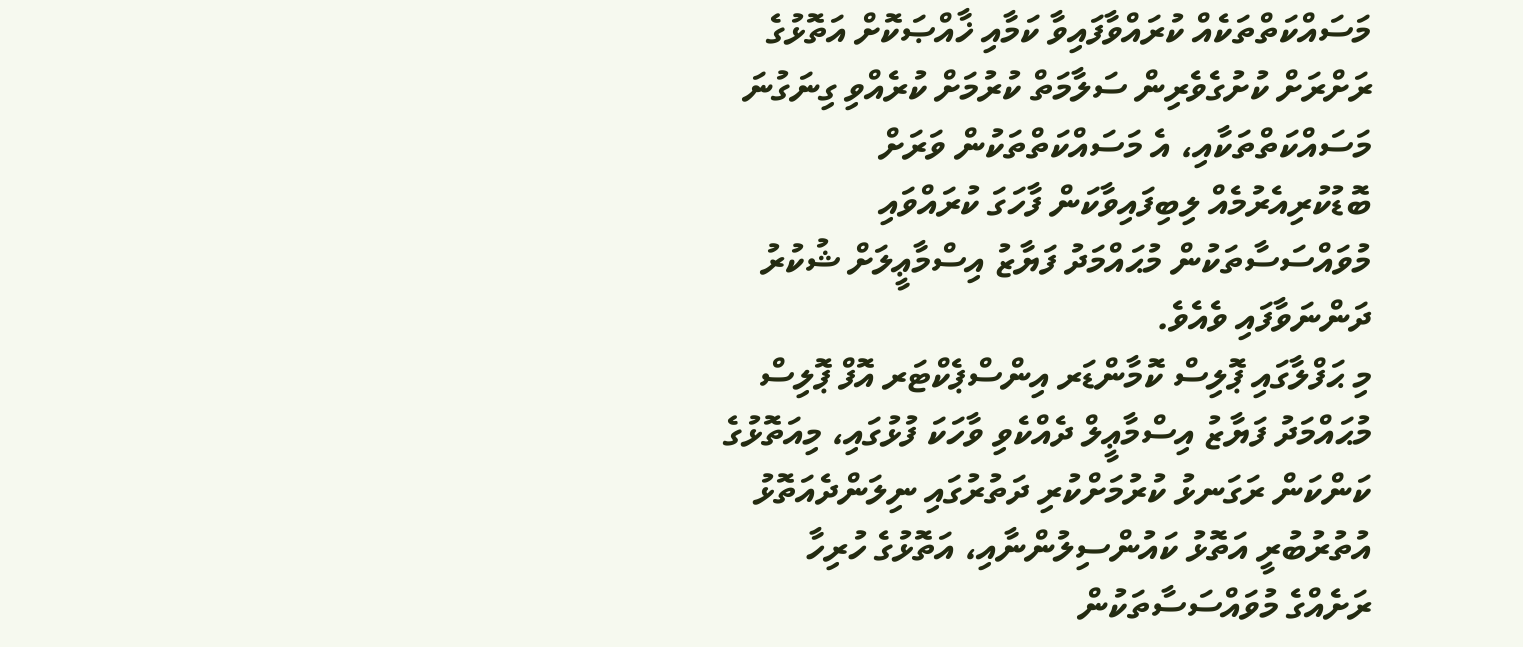މަސައްކަތްތަކެއް ކުރައްވާފައިވާ ކަމާއި ޚާއްޞަކޮށް އަތޮޅުގެ ރަށްރަށް ކުށުގެވެރިން ސަލާމަތް ކުރުމަށް ކުރެއްވި ގިނަގުނަ މަސައްކަތްތަކާއި، އެ މަސައްކަތްތަކުން ވަރަށް ބޮޑުކުރިއެރުމެއް ލިބިފައިވާކަން ފާހަގަ ކުރައްވައި މުވައްސަސާތަކުން މުޙައްމަދު ފަޔާޒު އިސްމާޢީލަށް ޝުކުރު ދަންނަވާފައި ވެއެވެ.
މި ޙަފްލާގައި ޕޮލިސް ކޮމާންޑަރ އިންސްޕެކްޓަރ އޮފް ޕޮލިސް މުޙައްމަދު ފަޔާޒު އިސްމާޢީލް ދެއްކެވި ވާހަކަ ފުޅުގައި، މިއަތޮޅުގެ ކަންކަން ރަގަނޅު ކުރުމަށްކުރި ދަތުރުގައި ނިލަންދެއަތޮޅު އުތުރުބުރީ އަތޮޅު ކައުންސިލުންނާއި، އަތޮޅުގެ ހުރިހާ ރަށެއްގެ މުވައްސަސާތަކުން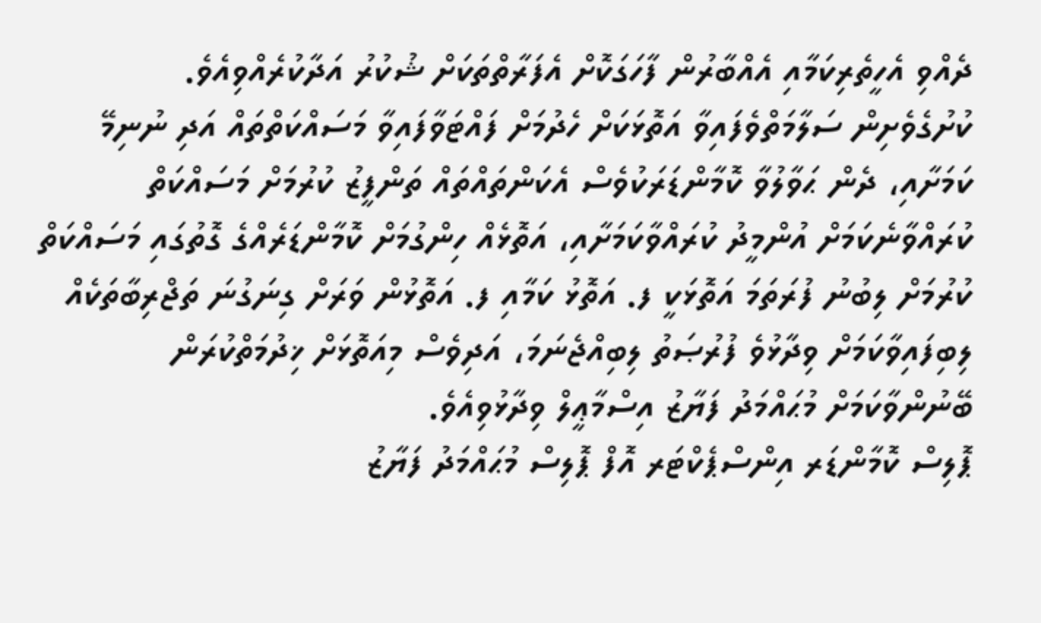ދެއްވި އެހީތެރިކަމާއި އެއްބާރުން ފާހަގަކޮށް އެފަރާތްތަކަށް ޝުކުރު އަދާކުރެއްވިއެވެ.
ކުށުގެވެށިން ސަލާމަތްވެފައިވާ އަތޮޅަކަށް ހެދުމަށް ފައްޓަވާފައިވާ މަސައްކަތްތައް އަދި ނުނިމޭ ކަމަށާއި، ދެން ޙަވާލުވާ ކޮމާންޑަރަކުވެސް އެކަންތައްތައް ތަންފީޒު ކުރުމަށް މަސައްކަތް ކުރައްވާނެކަމަށް އުންމީދު ކުރައްވާކަމަށާއި، އަތޮޅެއް ހިންގުމަށް ކޮމާންޑަރެއްގެ ގޮތުގައި މަސައްކަތް ކުރުމަށް ލިބުނު ފުރަތަމަ އަތޮޅަކީ ފ. އަތޮޅު ކަމާއި ފ. އަތޮޅުން ވަރަށް ގިނަގުނަ ތަޖްރިބާތަކެއް ލިބިފައިވާކަމަށް ވިދާޅުވެ ފުރުޞަތު ލިބިއްޖެނަމަ، އަދިވެސް މިއަތޮޅަށް ޚިދުމަތްކުރަން ބޭނުންވާކަމަށް މުޙައްމަދު ފަޔާޒު އިސްމާޢީލް ވިދާޅުވިއެވެ.
ޕޮލިސް ކޮމާންޑަރ އިންސްޕެކްޓަރ އޮފް ޕޮލިސް މުޙައްމަދު ފަޔާޒު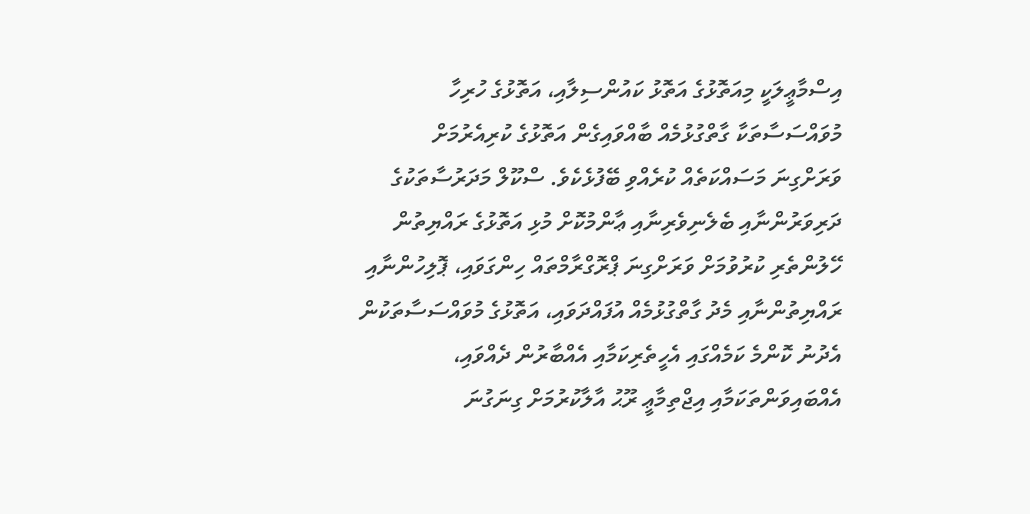އިސްމާޢީލަކީ މިއަތޮޅުގެ އަތޮޅު ކައުންސިލާއި، އަތޮޅުގެ ހުރިހާ މުވައްސަސާތަކާ ގާތްގުޅުމެއް ބާއްވައިގެން އަތޮޅުގެ ކުރިއެރުމަށް ވަރަށްގިނަ މަސައްކަތެއް ކުރެއްވި ބޭފުޅެކެވެ. ސްކޫލް މަދަރުސާތަކުގެ ދަރިވަރުންނާއި ބެލެނިވެރިނާއި ޢާންމުކޮށް މުޅި އަތޮޅުގެ ރައްޔިތުން ހޭލުންތެރި ކުރުވުމަށް ވަރަށްގިނަ ޕްރޮގްރާމްތައް ހިންގަވައި، ޕޮލިހުންނާއި ރައްޔިތުންނާއި މެދު ގާތްގުޅުމެއް އުފައްދަވައި، އަތޮޅުގެ މުވައްސަސާތަކުން އެދުނު ކޮންމެ ކަމެއްގައި އެހީތެރިކަމާއި އެއްބާރުން ދެއްވައި، އެއްބައިވަންތަކަމާއި އިޖްތިމާޢީ ރޫޙު އާލާކުރުމަށް ގިނަގުނަ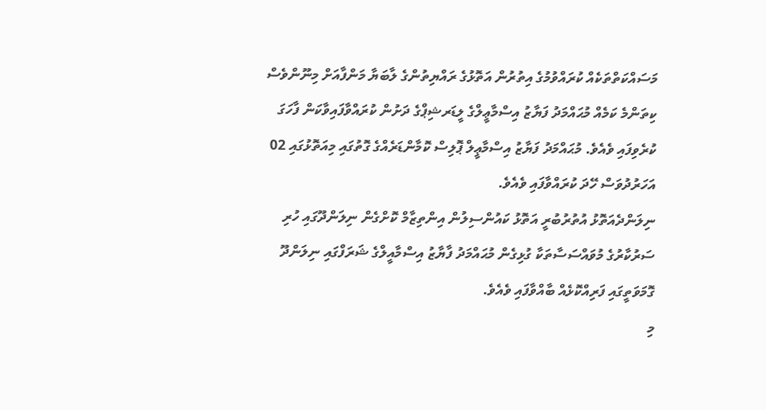މަސައްކަތްތަކެއް ކުރައްވުމުގެ އިތުރުން އަތޮޅުގެ ރައްޔިތުންގެ ލާބަޔާ މަންފާއަށް މިނޫންވެސް ކިތަންމެ ކަމެއް މުޙައްމަދު ފަޔާޒު އިސްމާޢީލްގެ ލީޑަރޝިޕްގެ ދަށުން ކުރައްވާފައިވާކަން ފާހަގަ ކުރެވިފައި ވެއެވެ. މުޙައްމަދު ފަޔާޒު އިސްމާޢީލް ޕޮލިސް ކޮމާންޑަރެއްގެ ގޮތުގައި މިއަތޮޅުގައި 02 އަހަރުދުވަސް ހޭދަ ކުރައްވާފައި ވެއެވެ.
ނިލަންދެއަތޮޅު އުތުރުބުރީ އަތޮޅު ކައުންސިލުން އިންތިޒާމް ކޮށްގެން ނިލަންދޫގައި ހުރި ސަރުކާރުގެ މުވައްސަސާތަކާ ގުޅިގެން މުޙައްމަދު ފާޔާޒު އިސްމާއީލްގެ ޝަރަފްގައި ނިލަންދޫ ގޮމަވަތީގައި ފަރިއްކޮޅެއް ބާއްވާފައި ވެއެވެ.
މި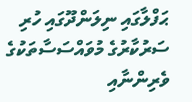ޙަފްލާގައި ނިލަންދޫގައި ހުރި ސަރުކާރުގެ މުވައްސަސާތަކުގެ ވެރިންނާއި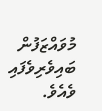މުވައްޒަފުން ބައިވެރިވެފައި ވެއެވެ.